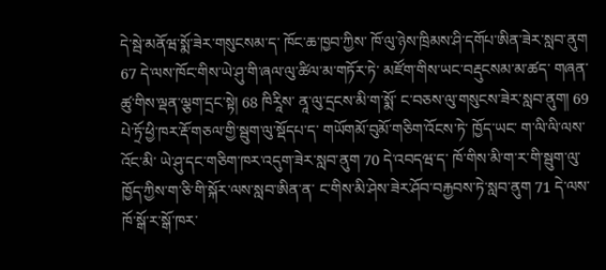དེ་སྦེ་མནོཝ་སྨོ་ཟེར་གསུངསམ་ད་ ཁོང་ཆ་ཁྱབ་ཀྱིས་ ཁོ་ལུ་ཉེས་ཁྲིམས་ཤི་དགོཔ་ཨིན་ཟེར་སླབ་ནུག 67 དེ་ལས་ཁོང་གིས་ཡེ་ཤུ་གི་ཞལ་ལུ་ཚིལ་མ་གཏོར་ཏེ་ མཛོག་གིས་ཡང་བརྡུངསམ་མ་ཚད་ གཞན་ཚུ་གིས་ལྡན་ལྕག་དྲང་སྟེ། 68 ཁིརཱིས་ ནཱ་ལུ་དྲངས་མི་ག་སྨོ་ ང་བཅས་ལུ་གསུངས་ཟེར་སླབ་ནུག། 69 པེ་ཏྲོ་ཕྱི་ཁར་རྡོ་གཅལ་གྱི་སྦུག་ལུ་སྡོདཔ་ད་ གཡོགམོ་བུམོ་གཅིག་འོངས་ཏེ་ ཁྱོད་ཡང་ ག་ལི་ལི་ལས་འོང་མི་ ཡེ་ཤུ་དང་གཅིག་ཁར་འདུག་ཟེར་སླབ་ནུག 70 དེ་འབདཝ་ད་ ཁོ་གིས་མི་ག་ར་གི་སྦུག་ལུ་ ཁྱོད་ཀྱིས་ག་ཅི་གི་སྐོར་ལས་སླབ་ཨིན་ན་ ང་གིས་མི་ཤེས་ཟེར་ཤོབ་བརྐྱབས་ཏེ་སླབ་ནུག 71 དེ་ལས་ཁོ་སྒོ་ར་སྒོ་ཁར་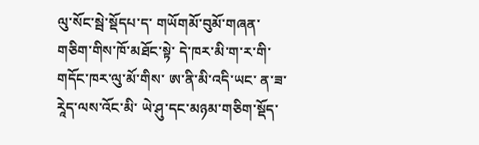ལུ་སོང་སྦེ་སྡོདཔ་ད་ གཡོགམོ་བུམོ་གཞན་གཅིག་གིས་ཁོ་མཐོང་སྟེ་ དེ་ཁར་མི་ག་ར་གི་གདོང་ཁར་ལུ་མོ་གིས་ ཨ་ནི་མི་འདི་ཡང་ ན་ཟ་རཱེད་ལས་འོང་མི་ ཡེ་ཤུ་དང་མཉམ་གཅིག་སྡོད་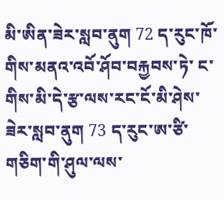མི་ཨིན་ཟེར་སླབ་ནུག 72 ད་རུང་ཁོ་གིས་མནའ་འབོ་ཤོབ་བརྐྱབས་ཏེ་ ང་གིས་མི་དེ་རྩ་ལས་རང་ངོ་མི་ཤེས་ཟེར་སླབ་ནུག 73 ད་རུང་ཨ་ཙི་གཅིག་གི་ཤུལ་ལས་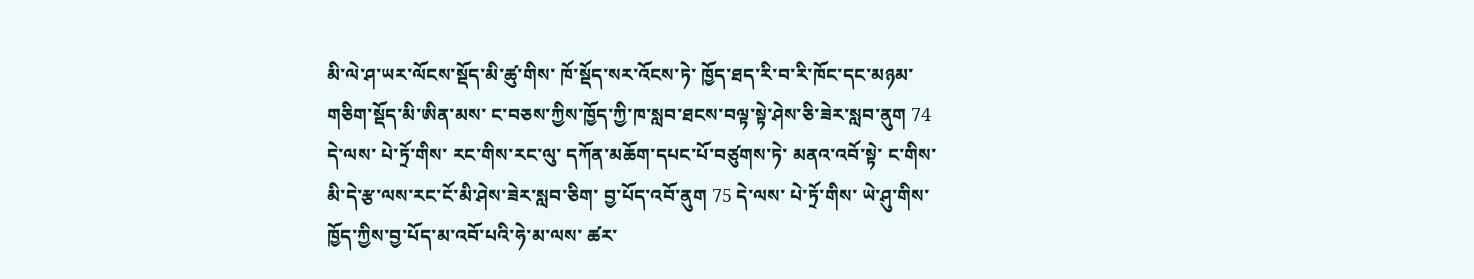མི་ལེ་ཤ་ཡར་ལོངས་སྡོད་མི་ཚུ་གིས་ ཁོ་སྡོད་སར་འོངས་ཏེ་ ཁྱོད་ཐད་རི་བ་རི་ཁོང་དང་མཉམ་གཅིག་སྡོད་མི་ཨིན་མས་ ང་བཅས་ཀྱིས་ཁྱོད་ཀྱི་ཁ་སླབ་ཐངས་བལྟ་སྟེ་ཤེས་ཅི་ཟེར་སླབ་ནུག 74 དེ་ལས་ པེ་ཏྲོ་གིས་ རང་གིས་རང་ལུ་ དཀོན་མཆོག་དཔང་པོ་བཙུགས་ཏེ་ མནའ་འབོ་སྟེ་ ང་གིས་མི་དེ་རྩ་ལས་རང་ངོ་མི་ཤེས་ཟེར་སླབ་ཅིག་ བྱ་པོད་འབོ་ནུག 75 དེ་ལས་ པེ་ཏྲོ་གིས་ ཡེ་ཤུ་གིས་ཁྱོད་ཀྱིས་བྱ་པོད་མ་འབོ་པའི་ཧེ་མ་ལས་ ཚར་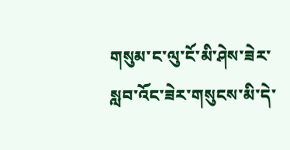གསུམ་ང་ལུ་ངོ་མི་ཤེས་ཟེར་སླབ་འོང་ཟེར་གསུངས་མི་དེ་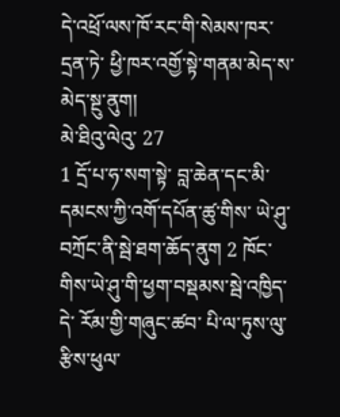དེ་འཕྲོ་ལས་ཁོ་རང་གི་སེམས་ཁར་དྲན་ཏེ་ ཕྱི་ཁར་འགྱོ་སྟེ་གནམ་མེད་ས་མེད་སྔུ་ནུག།
མེ་ཐིའུ་ལེའུ་ 27
1 དྲོ་པ་ཧ་སག་སྟེ་ བླ་ཆེན་དང་མི་དམངས་ཀྱི་འགོ་དཔོན་ཚུ་གིས་ ཡེ་ཤུ་བཀྲོང་ནི་སྦེ་ཐག་ཆོད་ནུག 2 ཁོང་གིས་ཡེ་ཤུ་གི་ཕྱག་བསྡམས་སྦེ་འཁྱིད་དེ་ རོམ་གྱི་གཞུང་ཚབ་ པི་ལ་ཏུས་ལུ་རྩིས་ཕུལ་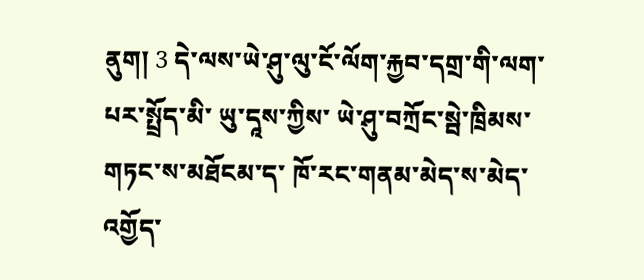ནུག། 3 དེ་ལས་ཡེ་ཤུ་ལུ་ངོ་ལོག་རྐྱབ་དགྲ་གི་ལག་པར་སྤྲོད་མི་ ཡུ་དཱས་ཀྱིས་ ཡེ་ཤུ་བཀྲོང་སྦེ་ཁྲིམས་གཏང་ས་མཐོངམ་ད་ ཁོ་རང་གནམ་མེད་ས་མེད་འགྱོད་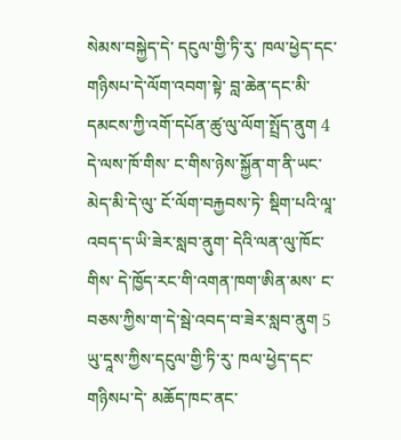སེམས་བསྐྱེད་དེ་ དངུལ་གྱི་ཏི་རུ་ ཁལ་ཕྱེད་དང་གཉིསཔ་དེ་ལོག་འབག་སྟེ་ བླ་ཆེན་དང་མི་དམངས་ཀྱི་འགོ་དཔོན་ཚུ་ལུ་ལོག་སྤྲོད་ནུག 4 དེ་ལས་ཁོ་གིས་ ང་གིས་ཉེས་སྐྱོན་ག་ནི་ཡང་མེད་མི་དེ་ལུ་ ངོ་ལོག་བརྐྱབས་ཏེ་ སྡིག་པའི་ལཱ་འབད་ད་ཡི་ཟེར་སླབ་ནུག་ དེའི་ལན་ལུ་ཁོང་གིས་ དེ་ཁྱོད་རང་གི་འགན་ཁག་ཨིན་མས་ ང་བཅས་ཀྱིས་ག་དེ་སྦེ་འབད་བ་ཟེར་སླབ་ནུག 5 ཡུ་དཱས་ཀྱིས་དངུལ་གྱི་ཏི་རུ་ ཁལ་ཕྱེད་དང་གཉིསཔ་དེ་ མཆོད་ཁང་ནང་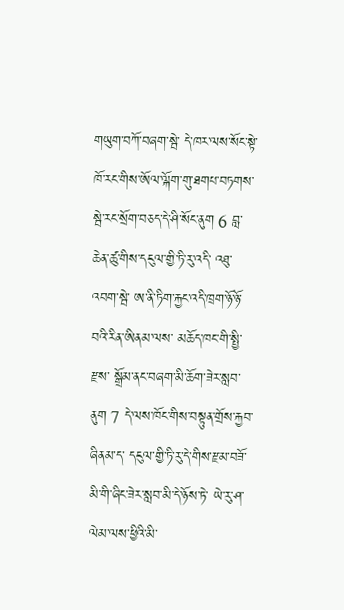གཡུག་བཀོ་བཞག་སྦེ་ དེ་ཁར་ལས་སོང་སྟེ་ ཁོ་རང་གིས་ཨོལ་ལྐོག་གུ་ཐགཔ་བཏགས་སྦེ་རང་སྲོག་བཅད་དེ་ཤི་སོང་ནུག 6 བླ་ཆེན་ཚུ་གིས་དངུལ་གྱི་ཏི་རུ་འདི་ འཐུ་འབག་སྦེ་ ཨ་ནི་ཏིག་རྐྱང་འདི་ཁྲག་ཉོ་ཉོ་བའི་རིན་ཨིནམ་ལས་ མཆོད་ཁང་གི་སྤྱི་རྫས་ སྒྲོམ་ནང་བཞག་མི་ཆོག་ཟེར་སླབ་ནུག 7 དེ་ལས་ཁོང་གིས་བསྟུན་གྲོས་རྐྱབ་ཞིནམ་ད་ དངུལ་གྱི་ཏི་རུ་དེ་གིས་རྫམ་བཟོ་མི་གི་ཞིང་ཟེར་སླབ་མི་དེ་ཉོས་ཏེ་ ཡེ་རུ་ཤ་ལེམ་ལས་ཕྱིའི་མི་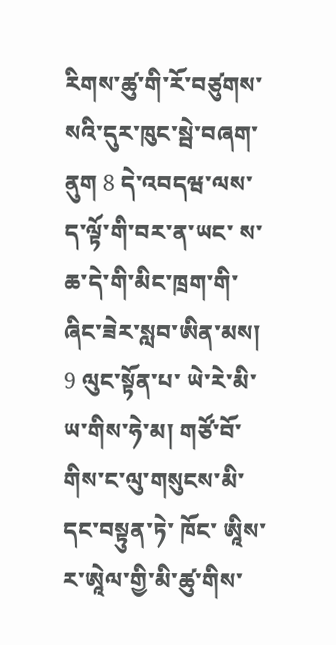རིགས་ཚུ་གི་རོ་བཙུགས་སའི་དུར་ཁུང་སྦེ་བཞག་ནུག 8 དེ་འབདཝ་ལས་ད་ལྟོ་གི་བར་ན་ཡང་ ས་ཆ་དེ་གི་མིང་ཁྲག་གི་ཞིང་ཟེར་སླབ་ཨིན་མས། 9 ལུང་སྟོན་པ་ ཡེ་རེ་མི་ཡ་གིས་ཧེ་མ། གཙོ་བོ་གིས་ང་ལུ་གསུངས་མི་དང་བསྟུན་ཏེ་ ཁོང་ ཨཱིས་ར་ཨཱེལ་གྱི་མི་ཚུ་གིས་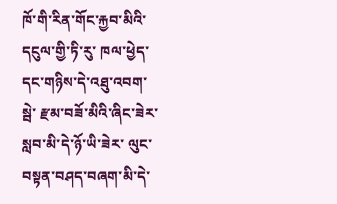ཁོ་གི་རིན་གོང་རྐྱབ་མིའི་དངུལ་གྱི་ཏི་རུ་ ཁལ་ཕྱེད་དང་གཉིས་དེ་འཐུ་འབག་སྦེ་ རྫམ་བཟོ་མིའི་ཞིང་ཟེར་སླབ་མི་དེ་ཉོ་ཡི་ཟེར་ ལུང་བསྟན་བཤད་བཞག་མི་དེ་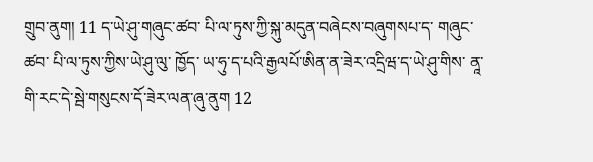གྲུབ་ནུག། 11 ད་ཡེ་ཤུ་གཞུང་ཚབ་ པི་ལ་ཏུས་ཀྱི་སྐུ་མདུན་བཞེངས་བཞུགསཔ་ད་ གཞུང་ཚབ་ པི་ལ་ཏུས་ཀྱིས་ཡེ་ཤུ་ལུ་ ཁྱོད་ ཡ་ཧུ་ད་པའི་རྒྱལཔོ་ཨིན་ན་ཟེར་འདྲིཝ་ད་ཡེ་ཤུ་གིས་ ནཱ་གི་རང་དེ་སྦེ་གསུངས་དོ་ཟེར་ལན་ཞུ་ནུག 12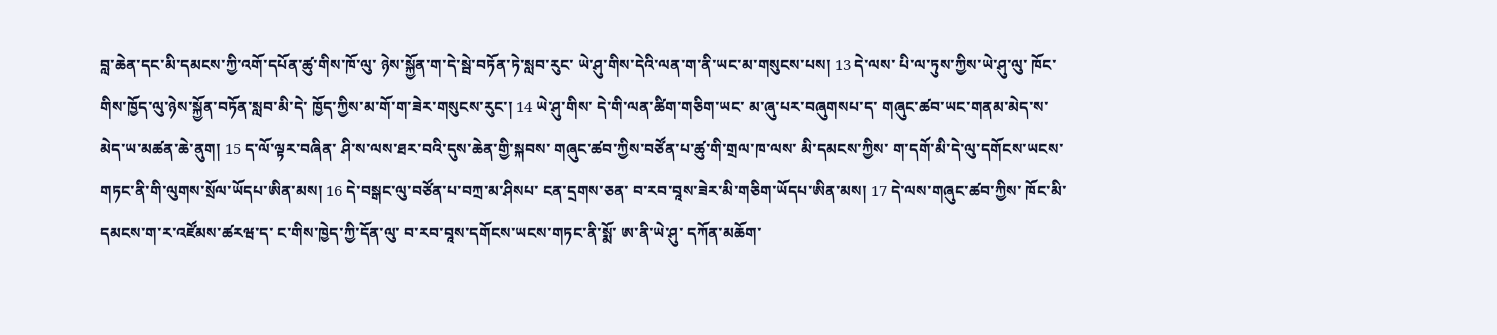བླ་ཆེན་དང་མི་དམངས་ཀྱི་འགོ་དཔོན་ཚུ་གིས་ཁོ་ལུ་ ཉེས་སྐྱོན་ག་དེ་སྦེ་བཏོན་ཏེ་སླབ་རུང་ ཡེ་ཤུ་གིས་དེའི་ལན་ག་ནི་ཡང་མ་གསུངས་པས། 13 དེ་ལས་ པི་ལ་ཏུས་ཀྱིས་ཡེ་ཤུ་ལུ་ ཁོང་གིས་ཁྱོད་ལུ་ཉེས་སྐྱོན་བཏོན་སླབ་མི་དེ་ ཁྱོད་ཀྱིས་མ་གོ་ག་ཟེར་གསུངས་རུང་། 14 ཡེ་ཤུ་གིས་ དེ་གི་ལན་ཚིག་གཅིག་ཡང་ མ་ཞུ་པར་བཞུགསཔ་ད་ གཞུང་ཚབ་ཡང་གནམ་མེད་ས་མེད་ཡ་མཚན་ཆེ་ནུག། 15 ད་ལོ་ལྟར་བཞིན་ ཤི་ས་ལས་ཐར་བའི་དུས་ཆེན་གྱི་སྐབས་ གཞུང་ཚབ་ཀྱིས་བཙོན་པ་ཚུ་གི་གྲལ་ཁ་ལས་ མི་དམངས་ཀྱིས་ ག་དགོ་མི་དེ་ལུ་དགོངས་ཡངས་གཏང་ནི་གི་ལུགས་སྲོལ་ཡོདཔ་ཨིན་མས། 16 དེ་བསྒང་ལུ་བཙོན་པ་བཀྲ་མ་ཤིསཔ་ ངན་དྲགས་ཅན་ བ་རབ་བཱས་ཟེར་མི་གཅིག་ཡོདཔ་ཨིན་མས། 17 དེ་ལས་གཞུང་ཚབ་ཀྱིས་ ཁོང་མི་དམངས་ག་ར་འཛོམས་ཚརཝ་ད་ ང་གིས་ཁྱེད་ཀྱི་དོན་ལུ་ བ་རབ་བཱས་དགོངས་ཡངས་གཏང་ནི་སྨོ་ ཨ་ནི་ཡེ་ཤུ་ དཀོན་མཆོག་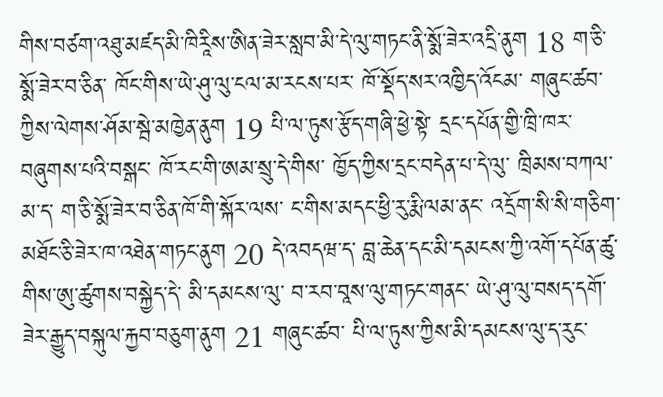གིས་བཙག་འཐུ་མཛད་མི་ཁིརཱིས་ཨིན་ཟེར་སླབ་མི་དེ་ལུ་གཏང་ནི་སྨོ་ཟེར་འདྲི་ནུག 18 ག་ཅི་སྨོ་ཟེར་བ་ཅིན་ ཁོང་གིས་ཡེ་ཤུ་ལུ་ངལ་མ་རངས་པར་ ཁོ་སྡོད་སར་འཁྱིད་འོངམ་ གཞུང་ཚབ་ཀྱིས་ལེགས་ཤོམ་སྦེ་མཁྱེན་ནུག 19 པི་ལ་ཏུས་རྩོད་གཞི་ཕྱེ་སྟེ་ དྲང་དཔོན་གྱི་ཁྲི་ཁར་བཞུགས་པའི་བསྒང་ ཁོ་རང་གི་ཨམ་སྲུ་དེ་གིས་ ཁྱོད་ཀྱིས་དྲང་བདེན་པ་དེ་ལུ་ ཁྲིམས་བཀལ་མ་ད་ ག་ཅི་སྨོ་ཟེར་བ་ཅིན་ཁོ་གི་སྐོར་ལས་ ང་གིས་མདང་ཕྱི་རུ་རྨི་ལམ་ནང་ འདྲོག་སི་སི་གཅིག་མཐོང་ཅི་ཟེར་ཁ་འཐེན་གཏང་ནུག 20 དེ་འབདཝ་ད་ བླ་ཆེན་དང་མི་དམངས་ཀྱི་འགོ་དཔོན་ཚུ་གིས་ཨུ་ཚུགས་བསྐྱེད་དེ་ མི་དམངས་ལུ་ བ་རབ་བཱས་ལུ་གཏང་གནང་ ཡེ་ཤུ་ལུ་བསད་དགོ་ཟེར་རྒྱུད་བསྐུལ་རྐྱབ་བཅུག་ནུག 21 གཞུང་ཚབ་ པི་ལ་ཏུས་ཀྱིས་མི་དམངས་ལུ་ད་རུང་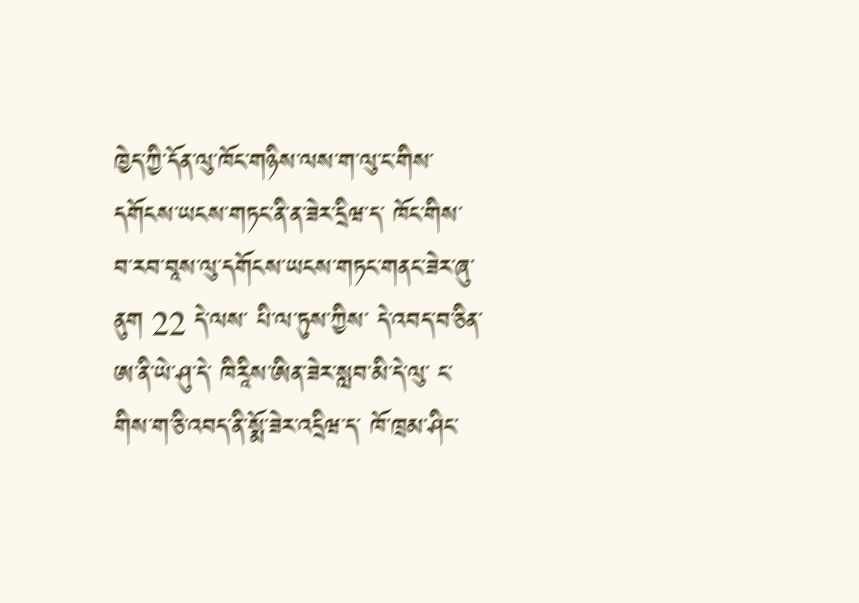ཁྱེད་ཀྱི་དོན་ལུ་ཁོང་གཉིས་ལས་ག་ལུ་ང་གིས་དགོངས་ཡངས་གཏང་ནི་ན་ཟེར་དྲིཝ་ད་ ཁོང་གིས་ བ་རབ་བཱས་ལུ་དགོངས་ཡངས་གཏང་གནང་ཟེར་ཞུ་ནུག 22 དེ་ལས་ པི་ལ་ཏུས་ཀྱིས་ དེ་འབད་བ་ཅིན་ཨ་ནི་ཡེ་ཤུ་དེ་ ཁིརཱིས་ཨིན་ཟེར་སླབ་མི་དེ་ལུ་ ང་གིས་ག་ཅི་འབད་ནི་སྨོ་ཟེར་འདྲིཝ་ད་ ཁོ་ཁྲམ་ཤིང་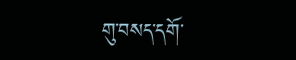གུ་བསད་དགོ་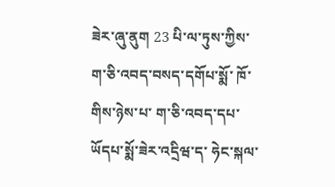ཟེར་ཞུ་ནུག 23 པི་ལ་ཏུས་ཀྱིས་ ག་ཅི་འབད་བསད་དགོཔ་སྨོ་ ཁོ་གིས་ཉེས་པ་ ག་ཅི་འབད་དཔ་ཡོདཔ་སྨོ་ཟེར་འདྲིཝ་ད་ ཧེང་སྐལ་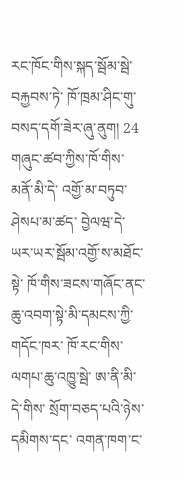རང་ཁོང་གིས་སྐད་སྦོམ་སྦེ་བརྐྱབས་ཏེ་ ཁོ་ཁྲམ་ཤིང་གུ་བསད་དགོ་ཟེར་ཞུ་ནུག། 24 གཞུང་ཚབ་ཀྱིས་ཁོ་གིས་མནོ་མི་དེ་ འགྱོ་མ་བཏུབ་ཤེསཔ་མ་ཚད་ བྱེལཝ་དེ་ཡར་ཡར་སྦོམ་འགྱོ་ས་མཐོང་སྟེ་ ཁོ་གིས་ཟངས་གཞོང་ནང་ཆུ་འབག་སྟེ་མི་དམངས་ཀྱི་གདོང་ཁར་ ཁོ་རང་གིས་ལགཔ་ཆུ་འཁྱུ་སྦེ་ ཨ་ནི་མི་དེ་གིས་ སྲོག་བཅད་པའི་ཉེས་དམིགས་དང་ འགན་ཁག་ང་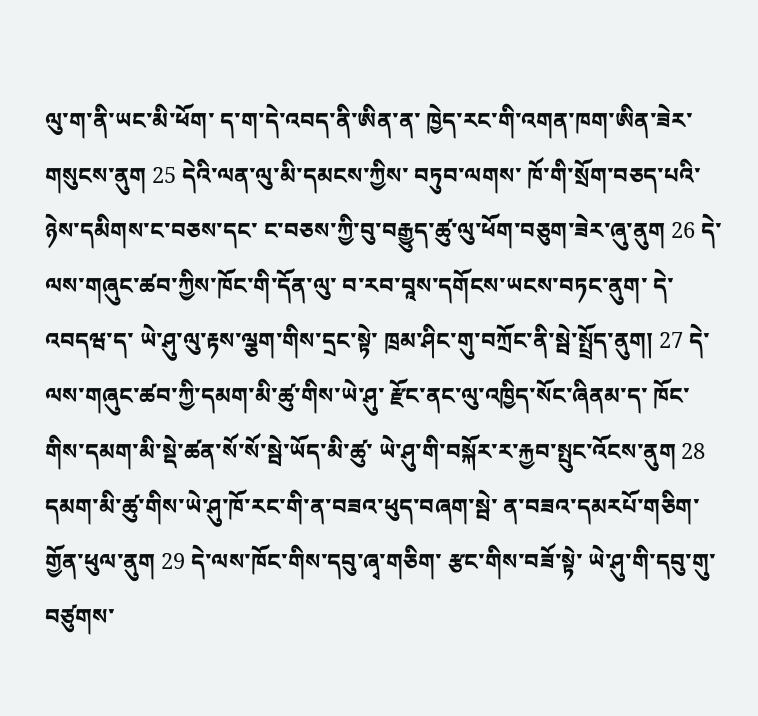ལུ་ག་ནི་ཡང་མི་ཕོག་ ད་ག་དེ་འབད་ནི་ཨིན་ན་ ཁྱེད་རང་གི་འགན་ཁག་ཨིན་ཟེར་གསུངས་ནུག 25 དེའི་ལན་ལུ་མི་དམངས་ཀྱིས་ བཏུབ་ལགས་ ཁོ་གི་སྲོག་བཅད་པའི་ཉེས་དམིགས་ང་བཅས་དང་ ང་བཅས་ཀྱི་བུ་བརྒྱུད་ཚུ་ལུ་ཕོག་བཅུག་ཟེར་ཞུ་ནུག 26 དེ་ལས་གཞུང་ཚབ་ཀྱིས་ཁོང་གི་དོན་ལུ་ བ་རབ་བཱས་དགོངས་ཡངས་བཏང་ནུག་ དེ་འབདཝ་ད་ ཡེ་ཤུ་ལུ་རྟས་ལྕག་གིས་དྲང་སྟེ་ ཁྲམ་ཤིང་གུ་བཀྲོང་ནི་སྦེ་སྤྲོད་ནུག། 27 དེ་ལས་གཞུང་ཚབ་ཀྱི་དམག་མི་ཚུ་གིས་ཡེ་ཤུ་ རྫོང་ནང་ལུ་འཁྱིད་སོང་ཞིནམ་ད་ ཁོང་གིས་དམག་མི་སྡེ་ཚན་སོ་སོ་སྦེ་ཡོད་མི་ཚུ་ ཡེ་ཤུ་གི་བསྐོར་ར་རྐྱབ་སྤུང་འོངས་ནུག 28 དམག་མི་ཚུ་གིས་ཡེ་ཤུ་ཁོ་རང་གི་ན་བཟའ་ཕུད་བཞག་སྦེ་ ན་བཟའ་དམརཔོ་གཅིག་གྱོན་ཕུལ་ནུག 29 དེ་ལས་ཁོང་གིས་དབུ་ཞྭ་གཅིག་ རྩང་གིས་བཟོ་སྟེ་ ཡེ་ཤུ་གི་དབུ་གུ་བཙུགས་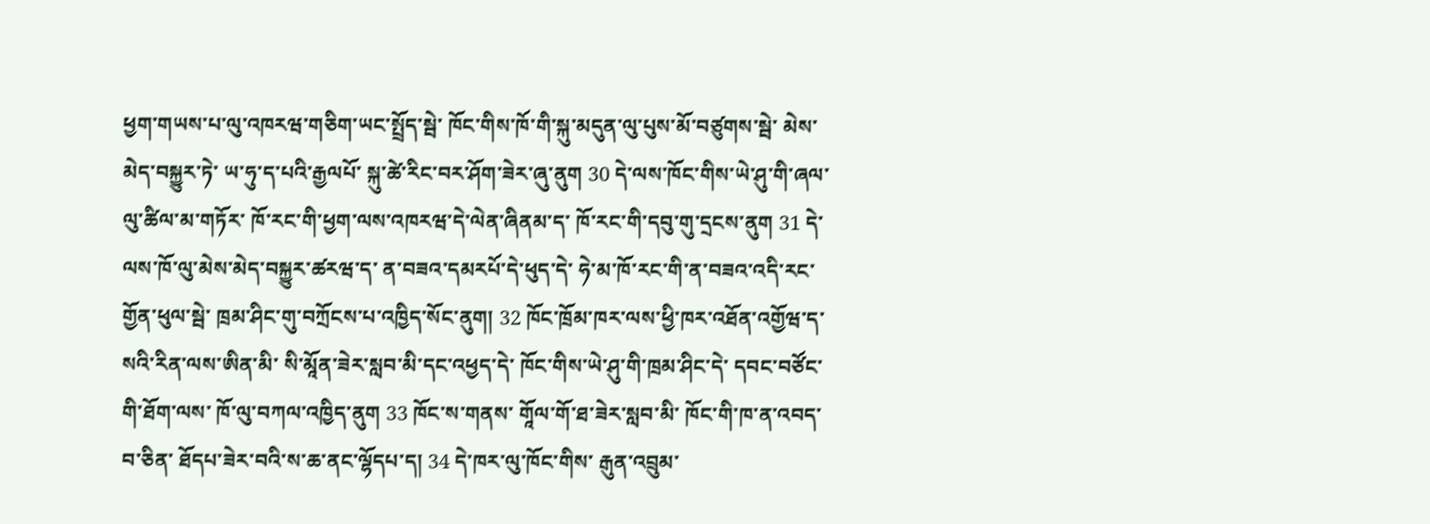ཕྱག་གཡས་པ་ལུ་འཁརཝ་གཅིག་ཡང་སྤྲོད་སྦེ་ ཁོང་གིས་ཁོ་གི་སྐུ་མདུན་ལུ་པུས་མོ་བཙུགས་སྦེ་ མེས་མེད་བསྐྱུར་ཏེ་ ཡ་ཧུ་ད་པའི་རྒྱལཔོ་ སྐུ་ཚེ་རིང་བར་ཤོག་ཟེར་ཞུ་ནུག 30 དེ་ལས་ཁོང་གིས་ཡེ་ཤུ་གི་ཞལ་ལུ་ཚིལ་མ་གཏོར་ ཁོ་རང་གི་ཕྱག་ལས་འཁརཝ་དེ་ལེན་ཞིནམ་ད་ ཁོ་རང་གི་དབུ་གུ་དྲངས་ནུག 31 དེ་ལས་ཁོ་ལུ་མེས་མེད་བསྐྱུར་ཚརཝ་ད་ ན་བཟའ་དམརཔོ་དེ་ཕུད་དེ་ ཧེ་མ་ཁོ་རང་གི་ན་བཟའ་འདི་རང་གྱོན་ཕུལ་སྦེ་ ཁྲམ་ཤིང་གུ་བཀྲོངས་པ་འཁྱིད་སོང་ནུག། 32 ཁོང་ཁྲོམ་ཁར་ལས་ཕྱི་ཁར་འཐོན་འགྱོཝ་ད་ སའི་རིན་ལས་ཨིན་མི་ སི་མཱོན་ཟེར་སླབ་མི་དང་འཕྱད་དེ་ ཁོང་གིས་ཡེ་ཤུ་གི་ཁྲམ་ཤིང་དེ་ དབང་བཙོང་གི་ཐོག་ལས་ ཁོ་ལུ་བཀལ་འཁྱིད་ནུག 33 ཁོང་ས་གནས་ གཱོལ་གོ་ཐ་ཟེར་སླབ་མི་ ཁོང་གི་ཁ་ན་འབད་བ་ཅིན་ ཐོདཔ་ཟེར་བའི་ས་ཆ་ནང་ལྷོདཔ་ད། 34 དེ་ཁར་ལུ་ཁོང་གིས་ རྒུན་འབྲུམ་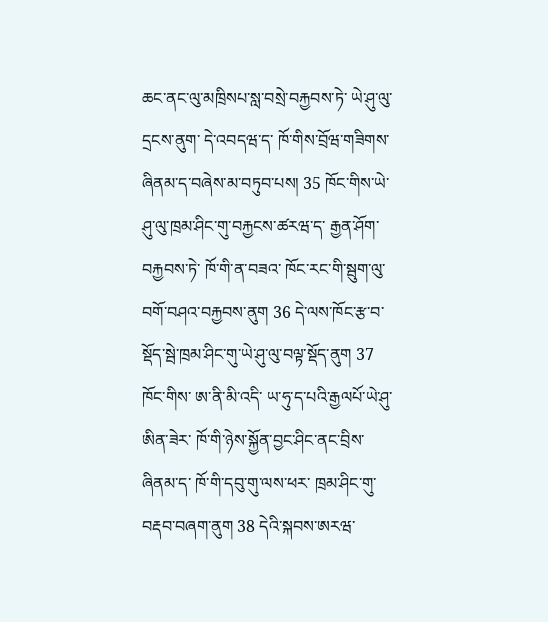ཆང་ནང་ལུ་མཁྲིསཔ་སླ་བསྲེ་བརྐྱབས་ཏེ་ ཡེ་ཤུ་ལུ་དྲངས་ནུག་ དེ་འབདཝ་ད་ ཁོ་གིས་བྲོཝ་གཟིགས་ཞིནམ་ད་བཞེས་མ་བཏུབ་པས། 35 ཁོང་གིས་ཡེ་ཤུ་ལུ་ཁྲམ་ཤིང་གུ་བརྐྱངས་ཚརཝ་ད་ རྒྱན་ཤོག་བརྐྱབས་ཏེ་ ཁོ་གི་ན་བཟའ་ ཁོང་རང་གི་སྦུག་ལུ་བགོ་བཤའ་བརྐྱབས་ནུག 36 དེ་ལས་ཁོང་རྩ་བ་སྡོད་སྦེ་ཁྲམ་ཤིང་གུ་ཡེ་ཤུ་ལུ་བལྟ་སྡོད་ནུག 37 ཁོང་གིས་ ཨ་ནི་མི་འདི་ ཡ་ཧུ་ད་པའི་རྒྱལཔོ་ཡེ་ཤུ་ཨིན་ཟེར་ ཁོ་གི་ཉེས་སྐྱོན་བྱང་ཤིང་ནང་བྲིས་ཞིནམ་ད་ ཁོ་གི་དབུ་གུ་ལས་ཕར་ ཁྲམ་ཤིང་གུ་བརྡབ་བཞག་ནུག 38 དེའི་སྐབས་ཨརཝ་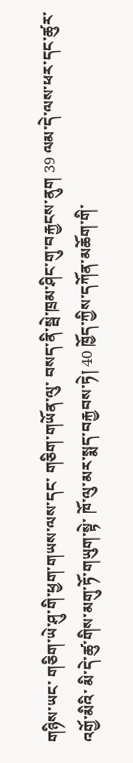གཉིས་ཡང་ གཅིག་ཡེ་ཤུ་གི་ཕྱག་གཡས་ལས་དང་ གཅིག་གཡོན་ལུ་ བསད་ནི་སྦེ་ཁྲམ་ཤིང་གུ་བརྐྱངས་ནུག 39 ལམ་དེ་ལས་ཕར་དང་ཚུར་འགྱོ་མིའི་ མི་དེ་ཚུ་གིས་མགུ་ཏོ་གཡུག་སྟེ་ ཁོ་ལུ་མར་སྨད་བརྐྱབས་ཏེ། 40 ཁྱོད་ཀྱིས་དཀོན་མཆོག་གི་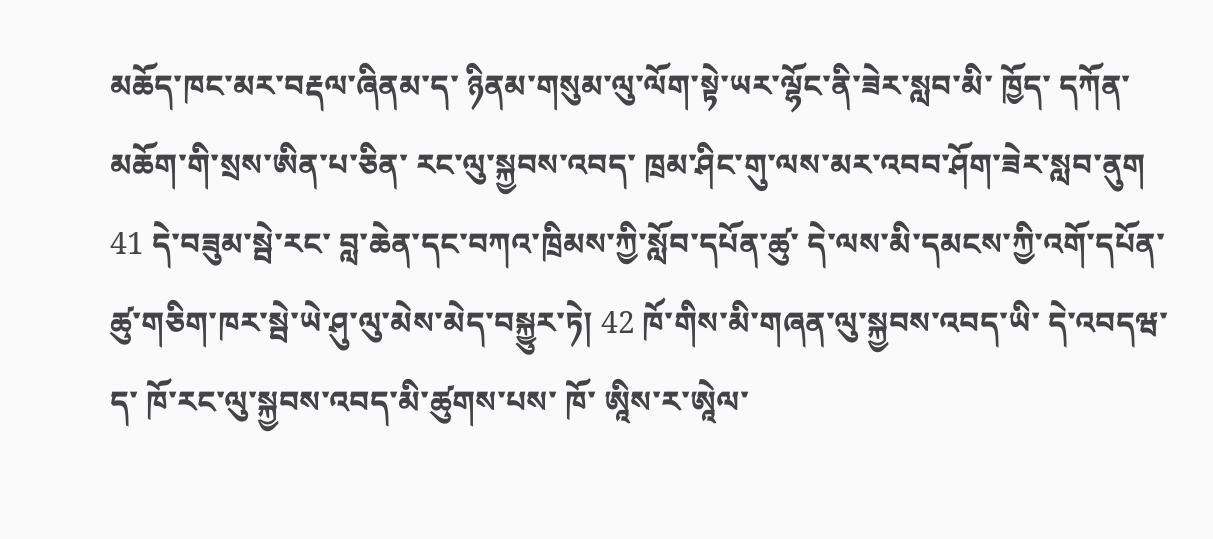མཆོད་ཁང་མར་བརྡལ་ཞིནམ་ད་ ཉིནམ་གསུམ་ལུ་ལོག་སྟེ་ཡར་ལྷོང་ནི་ཟེར་སླབ་མི་ ཁྱོད་ དཀོན་མཆོག་གི་སྲས་ཨིན་པ་ཅིན་ རང་ལུ་སྐྱབས་འབད་ ཁྲམ་ཤིང་གུ་ལས་མར་འབབ་ཤོག་ཟེར་སླབ་ནུག 41 དེ་བཟུམ་སྦེ་རང་ བླ་ཆེན་དང་བཀའ་ཁྲིམས་ཀྱི་སློབ་དཔོན་ཚུ་ དེ་ལས་མི་དམངས་ཀྱི་འགོ་དཔོན་ཚུ་གཅིག་ཁར་སྦེ་ཡེ་ཤུ་ལུ་མེས་མེད་བསྐྱུར་ཏེ། 42 ཁོ་གིས་མི་གཞན་ལུ་སྐྱབས་འབད་ཡི་ དེ་འབདཝ་ད་ ཁོ་རང་ལུ་སྐྱབས་འབད་མི་ཚུགས་པས་ ཁོ་ ཨཱིས་ར་ཨཱེལ་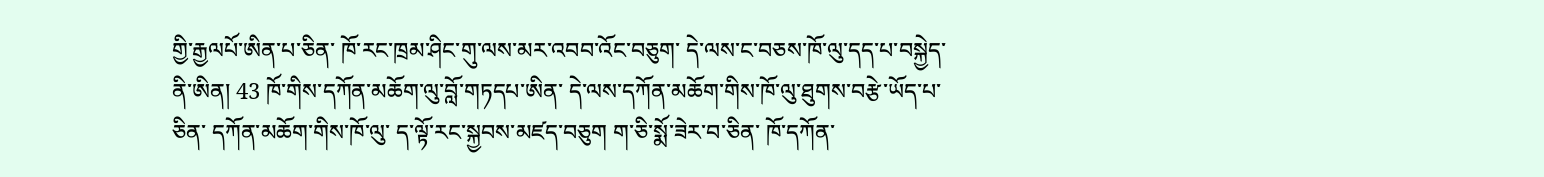གྱི་རྒྱལཔོ་ཨིན་པ་ཅིན་ ཁོ་རང་ཁྲམ་ཤིང་གུ་ལས་མར་འབབ་འོང་བཅུག་ དེ་ལས་ང་བཅས་ཁོ་ལུ་དད་པ་བསྐྱེད་ནི་ཨིན། 43 ཁོ་གིས་དཀོན་མཆོག་ལུ་བློ་གཏདཔ་ཨིན་ དེ་ལས་དཀོན་མཆོག་གིས་ཁོ་ལུ་ཐུགས་བརྩེ་ཡོད་པ་ཅིན་ དཀོན་མཆོག་གིས་ཁོ་ལུ་ ད་ལྟོ་རང་སྐྱབས་མཛད་བཅུག ག་ཅི་སྨོ་ཟེར་བ་ཅིན་ ཁོ་དཀོན་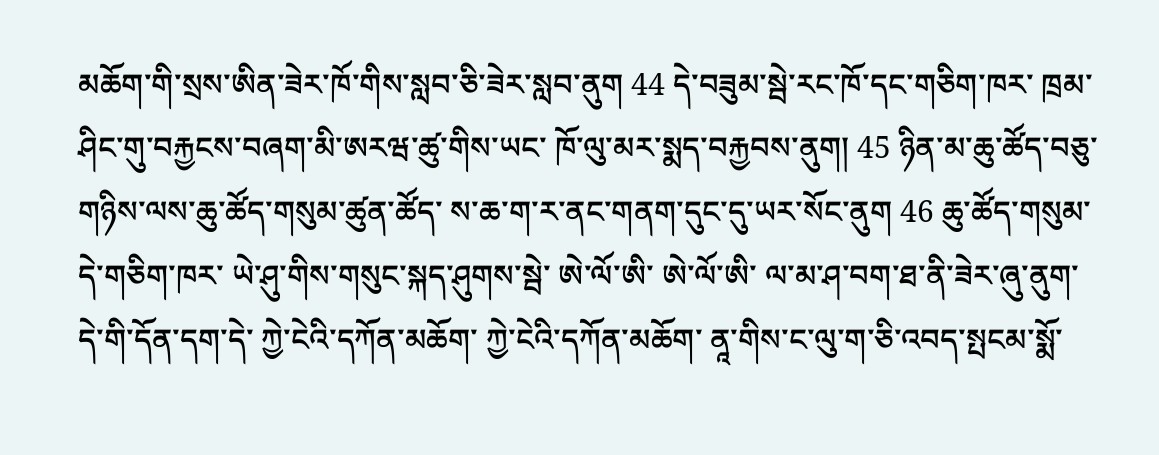མཆོག་གི་སྲས་ཨིན་ཟེར་ཁོ་གིས་སླབ་ཅི་ཟེར་སླབ་ནུག 44 དེ་བཟུམ་སྦེ་རང་ཁོ་དང་གཅིག་ཁར་ ཁྲམ་ཤིང་གུ་བརྐྱངས་བཞག་མི་ཨརཝ་ཚུ་གིས་ཡང་ ཁོ་ལུ་མར་སྨད་བརྐྱབས་ནུག། 45 ཉིན་མ་ཆུ་ཚོད་བཅུ་གཉིས་ལས་ཆུ་ཚོད་གསུམ་ཚུན་ཚོད་ ས་ཆ་ག་ར་ནང་གནག་དུང་དུ་ཡར་སོང་ནུག 46 ཆུ་ཚོད་གསུམ་དེ་གཅིག་ཁར་ ཡེ་ཤུ་གིས་གསུང་སྐད་ཤུགས་སྦེ་ ཨེ་ལོ་ཨི་ ཨེ་ལོ་ཨི་ ལ་མ་ཤ་བག་ཐ་ནི་ཟེར་ཞུ་ནུག་ དེ་གི་དོན་དག་དེ་ ཀྱེ་ངེའི་དཀོན་མཆོག་ ཀྱེ་ངེའི་དཀོན་མཆོག་ ནཱ་གིས་ང་ལུ་ག་ཅི་འབད་སྤངམ་སྨོ་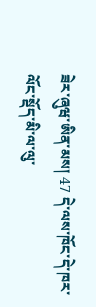ཟེར་ཞུཝ་ཨིན་མས། 47 དེ་ལས་ཁོང་དེ་ཁར་ལོང་སྡོད་མི་ལ་ལུ་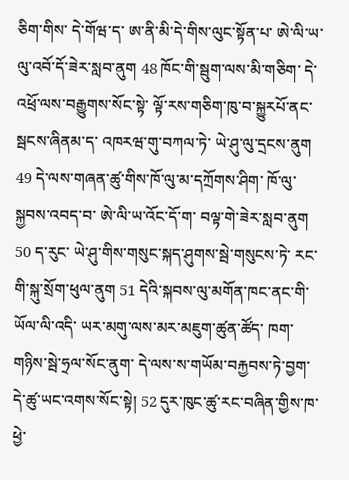ཅིག་གིས་ དེ་གོཝ་ད་ ཨ་ནི་མི་དེ་གིས་ལུང་སྟོན་པ་ ཨེ་ལི་ཡ་ལུ་འབོ་དོ་ཟེར་སླབ་ནུག 48 ཁོང་གི་སྦུག་ལས་མི་གཅིག་ དེ་འཕྲོ་ལས་བརྒྱུགས་སོང་སྟེ་ ལྟོ་རས་གཅིག་ཁུ་བ་སྐྱུརཔོ་ནང་སྦངས་ཞིནམ་ད་ འཁརཝ་གུ་བཀལ་ཏེ་ ཡེ་ཤུ་ལུ་དྲངས་ནུག 49 དེ་ལས་གཞན་ཚུ་གིས་ཁོ་ལུ་མ་དཀྲོགས་ཤིག་ ཁོ་ལུ་སྐྱབས་འབད་བ་ ཨེ་ལི་ཡ་འོང་དོ་ག་ བལྟ་གེ་ཟེར་སླབ་ནུག 50 ད་རུང་ ཡེ་ཤུ་གིས་གསུང་སྐད་ཤུགས་སྦེ་གསུངས་ཏེ་ རང་གི་སྐུ་སྲོག་ཕུལ་ནུག 51 དེའི་སྐབས་ལུ་མགོན་ཁང་ནང་གི་ཡོལ་ལི་འདི་ ཡར་མགུ་ལས་མར་མཇུག་ཚུན་ཚོད་ ཁག་གཉིས་སྦེ་ཧྲལ་སོང་ནུག་ དེ་ལས་ས་གཡོམ་བརྐྱབས་ཏེ་བྱག་དེ་ཚུ་ཡང་འགས་སོང་སྟེ། 52 དུར་ཁུང་ཚུ་རང་བཞིན་གྱིས་ཁ་ཕྱེ་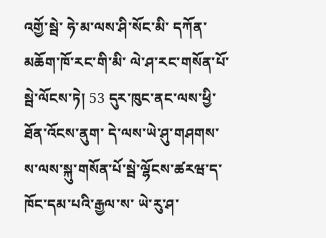འགྱོ་སྦེ་ ཧེ་མ་ལས་ཤི་སོང་མི་ དཀོན་མཆོག་ཁོ་རང་གི་མི་ ལེ་ཤ་རང་གསོན་པོ་སྦེ་ལོངས་ཏེ། 53 དུར་ཁུང་ནང་ལས་ཕྱི་ཐོན་འོངས་ནུག་ དེ་ལས་ཡེ་ཤུ་གཤགས་ས་ལས་སྐུ་གསོན་པོ་སྦེ་ལྷོངས་ཚརཝ་ད་ ཁོང་དམ་པའི་རྒྱལ་ས་ ཡེ་རུ་ཤ་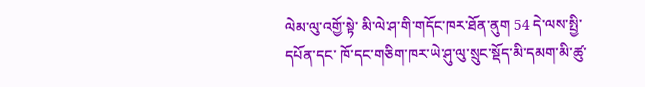ལེམ་ལུ་འགྱོ་སྟེ་ མི་ལེ་ཤ་གི་གདོང་ཁར་ཐོན་ནུག 54 དེ་ལས་སྤྱི་དཔོན་དང་ ཁོ་དང་གཅིག་ཁར་ཡེ་ཤུ་ལུ་སྲུང་སྡོད་མི་དམག་མི་ཚུ་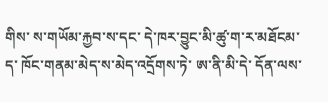གིས་ ས་གཡོམ་རྐྱབ་ས་དང་ དེ་ཁར་བྱུང་མི་ཚུ་ག་ར་མཐོངམ་ད་ ཁོང་གནམ་མེད་ས་མེད་འདྲོགས་ཏེ་ ཨ་ནི་མི་དེ་ དོན་ལས་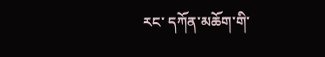རང་ དཀོན་མཆོག་གི་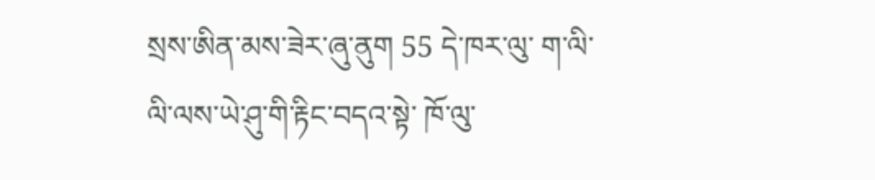སྲས་ཨིན་མས་ཟེར་ཞུ་ནུག 55 དེ་ཁར་ལུ་ ག་ལི་ལི་ལས་ཡེ་ཤུ་གི་རྟིང་བདའ་སྟེ་ ཁོ་ལུ་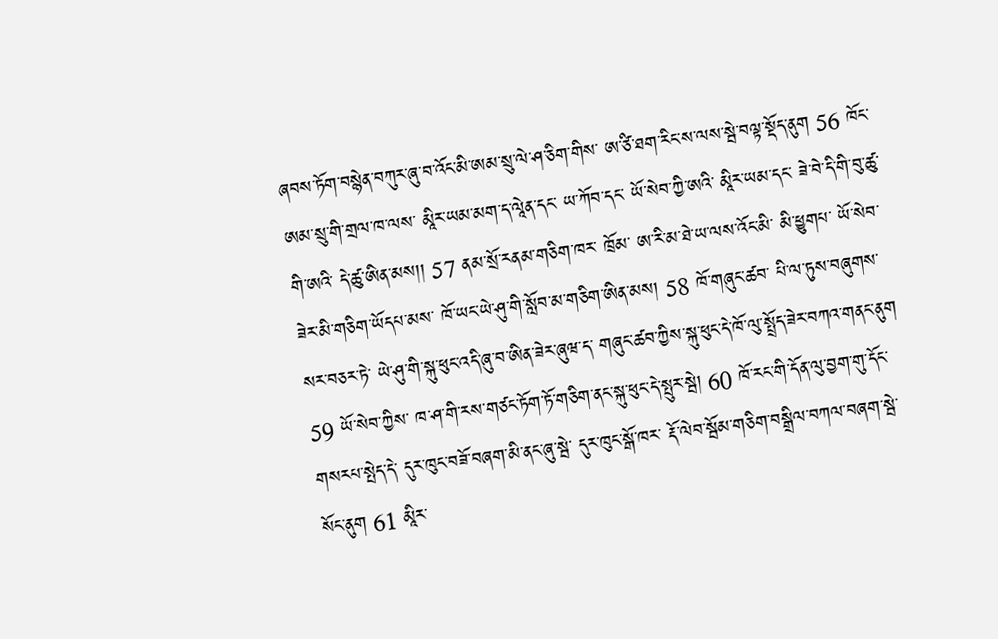ཞབས་ཏོག་བསྙེན་བཀུར་ཞུ་བ་འོང་མི་ཨམ་སྲུ་ལེ་ཤ་ཅིག་གིས་ ཨ་ཙི་ཐག་རིང་ས་ལས་སྦེ་བལྟ་སྡོད་ནུག 56 ཁོང་ཨམ་སྲུ་གི་གྲལ་ཁ་ལས་ མཱིར་ཡམ་མག་ད་ལཱེན་དང་ ཡ་ཀོབ་དང་ ཡོ་སེབ་ཀྱི་ཨའི་ མཱིར་ཡམ་དང་ ཟེ་བེ་དི་གི་བུ་ཚུ་གི་ཨའི་ དེ་ཚུ་ཨིན་མས།། 57 ནམ་སྲོ་རནམ་གཅིག་ཁར་ ཁྲོམ་ ཨ་རི་མ་ཐེ་ཡ་ལས་འོང་མི་ མི་ཕྱུགཔ་ ཡོ་སེབ་ཟེར་མི་གཅིག་ཡོདཔ་མས་ ཁོ་ཡང་ཡེ་ཤུ་གི་སློབ་མ་གཅིག་ཨིན་མས། 58 ཁོ་གཞུང་ཚབ་ པི་ལ་ཏུས་བཞུགས་སར་བཅར་ཏེ་ ཡེ་ཤུ་གི་སྐུ་ཕུང་འདི་ཞུ་བ་ཨིན་ཟེར་ཞུཝ་ད་ གཞུང་ཚབ་ཀྱིས་སྐུ་ཕུང་དེ་ཁོ་ལུ་སྤྲོད་ཟེར་བཀའ་གནང་ནུག 59 ཡོ་སེབ་ཀྱིས་ ཁ་ཤ་གི་རས་གཙང་ཏོག་ཏོ་གཅིག་ནང་སྐུ་ཕུང་དེ་སྤུར་སྦེ། 60 ཁོ་རང་གི་དོན་ལུ་བྱག་གུ་དོང་གསརཔ་སྤེད་དེ་ དུར་ཁུང་བཟོ་བཞག་མི་ནང་ཞུ་སྦེ་ དུར་ཁུང་སྒོ་ཁར་ རྡོ་ལེབ་སྦོམ་གཅིག་བསྒྲིལ་བཀལ་བཞག་སྦེ་སོང་ནུག 61 མཱིར་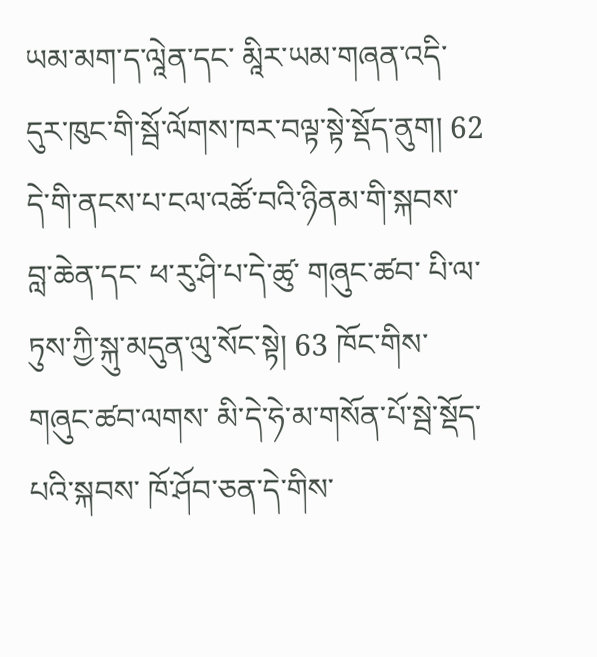ཡམ་མག་ད་ལཱེན་དང་ མཱིར་ཡམ་གཞན་འདི་ དུར་ཁུང་གི་སྦོ་ལོགས་ཁར་བལྟ་སྟེ་སྡོད་ནུག། 62 དེ་གི་ནངས་པ་ངལ་འཚོ་བའི་ཉིནམ་གི་སྐབས་ བླ་ཆེན་དང་ ཕ་རུ་ཤི་པ་དེ་ཚུ་ གཞུང་ཚབ་ པི་ལ་ཏུས་ཀྱི་སྐུ་མདུན་ལུ་སོང་སྟེ། 63 ཁོང་གིས་ གཞུང་ཚབ་ལགས་ མི་དེ་ཧེ་མ་གསོན་པོ་སྦེ་སྡོད་པའི་སྐབས་ ཁོ་ཤོབ་ཅན་དེ་གིས་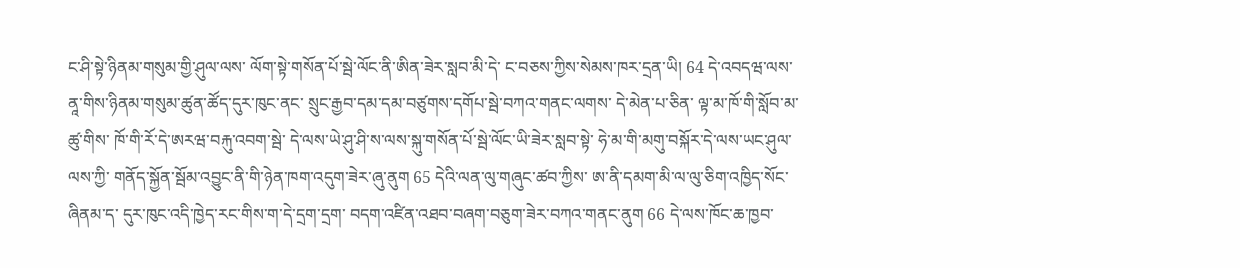ང་ཤི་སྟེ་ཉིནམ་གསུམ་གྱི་ཤུལ་ལས་ ལོག་སྟེ་གསོན་པོ་སྦེ་ལོང་ནི་ཨིན་ཟེར་སླབ་མི་དེ་ ང་བཅས་ཀྱིས་སེམས་ཁར་དྲན་ཡི། 64 དེ་འབདཝ་ལས་ ནཱ་གིས་ཉིནམ་གསུམ་ཚུན་ཚོད་དུར་ཁུང་ནང་ སྲུང་རྒྱབ་དམ་དམ་བཙུགས་དགོཔ་སྦེ་བཀའ་གནང་ལགས་ དེ་མེན་པ་ཅིན་ ལྟ་མ་ཁོ་གི་སློབ་མ་ཚུ་གིས་ ཁོ་གི་རོ་དེ་ཨརཝ་བརྐུ་འབག་སྦེ་ དེ་ལས་ཡེ་ཤུ་ཤི་ས་ལས་སྐུ་གསོན་པོ་སྦེ་ལོང་ཡི་ཟེར་སླབ་སྟེ་ ཧེ་མ་གི་མགུ་བསྐོར་དེ་ལས་ཡང་ཤུལ་ལས་ཀྱི་ གནོད་སྐྱོན་སྦོམ་འབྱུང་ནི་གི་ཉེན་ཁག་འདུག་ཟེར་ཞུ་ནུག 65 དེའི་ལན་ལུ་གཞུང་ཚབ་ཀྱིས་ ཨ་ནི་དམག་མི་ལ་ལུ་ཅིག་འཁྱིད་སོང་ཞིནམ་ད་ དུར་ཁུང་འདི་ཁྱེད་རང་གིས་ག་དེ་དྲག་དྲག་ བདག་འཛིན་འཐབ་བཞག་བཅུག་ཟེར་བཀའ་གནང་ནུག 66 དེ་ལས་ཁོང་ཆ་ཁྱབ་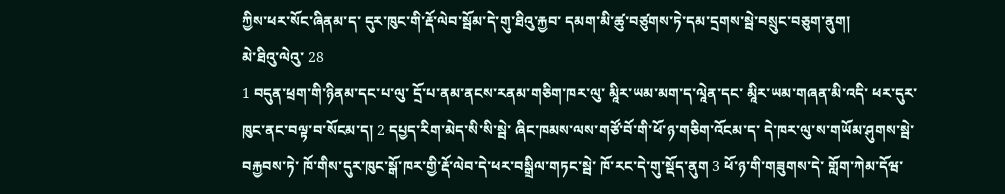ཀྱིས་ཕར་སོང་ཞིནམ་ད་ དུར་ཁུང་གི་རྡོ་ལེབ་སྦོམ་དེ་གུ་ཐིའུ་རྐྱབ་ དམག་མི་ཚུ་བཙུགས་ཏེ་དམ་དྲགས་སྦེ་བསྲུང་བཅུག་ནུག།
མེ་ཐིའུ་ལེའུ་ 28
1 བདུན་ཕྲག་གི་ཉིནམ་དང་པ་ལུ་ དྲོ་པ་ནམ་ནངས་རནམ་གཅིག་ཁར་ལུ་ མཱིར་ཡམ་མག་ད་ལཱེན་དང་ མཱིར་ཡམ་གཞན་མི་འདི་ ཕར་དུར་ཁུང་ནང་བལྟ་བ་སོངམ་ད། 2 དཔྱད་རིག་མེད་སི་སི་སྦེ་ ཞིང་ཁམས་ལས་གཙོ་བོ་གི་ཕོ་ཉ་གཅིག་འོངམ་ད་ དེ་ཁར་ལུ་ས་གཡོམ་ཤུགས་སྦེ་བརྐྱབས་ཏེ་ ཁོ་གིས་དུར་ཁུང་སྒོ་ཁར་གྱི་རྡོ་ལེབ་དེ་ཕར་བསྒྲིལ་གཏང་སྦེ་ ཁོ་རང་དེ་གུ་སྡོད་ནུག 3 ཕོ་ཉ་གི་གཟུགས་དེ་ གློག་ཀེམ་དོཝ་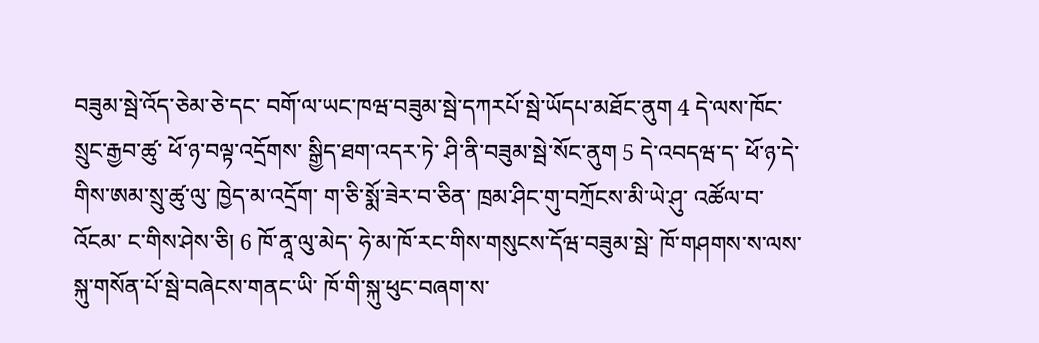བཟུམ་སྦེ་འོད་ཅེམ་ཅེ་དང་ བགོ་ལ་ཡང་ཁཝ་བཟུམ་སྦེ་དཀརཔོ་སྦེ་ཡོདཔ་མཐོང་ནུག 4 དེ་ལས་ཁོང་སྲུང་རྒྱབ་ཚུ་ ཕོ་ཉ་བལྟ་འདྲོགས་ སྒྱིད་ཐག་འདར་ཏེ་ ཤི་ནི་བཟུམ་སྦེ་སོང་ནུག 5 དེ་འབདཝ་ད་ ཕོ་ཉ་དེ་གིས་ཨམ་སྲུ་ཚུ་ལུ་ ཁྱེད་མ་འདྲོག་ ག་ཅི་སྨོ་ཟེར་བ་ཅིན་ ཁྲམ་ཤིང་གུ་བཀྲོངས་མི་ཡེ་ཤུ་ འཚོལ་བ་འོངམ་ ང་གིས་ཤེས་ཅི། 6 ཁོ་ནཱ་ལུ་མེད་ ཧེ་མ་ཁོ་རང་གིས་གསུངས་དོཝ་བཟུམ་སྦེ་ ཁོ་གཤགས་ས་ལས་སྐུ་གསོན་པོ་སྦེ་བཞེངས་གནང་ཡི་ ཁོ་གི་སྐུ་ཕུང་བཞག་ས་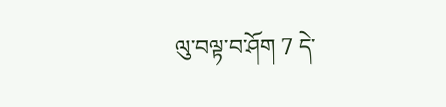ལུ་བལྟ་བ་ཤོག 7 དེ་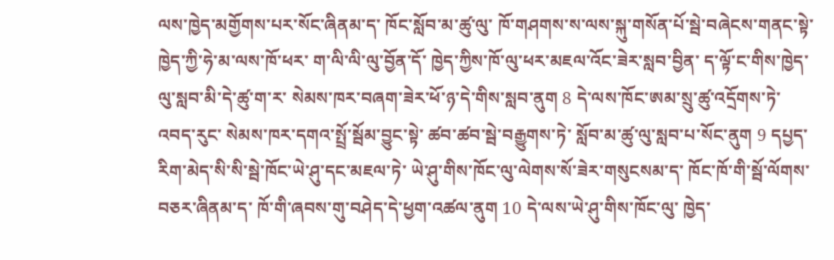ལས་ཁྱེད་མགྱོགས་པར་སོང་ཞིནམ་ད་ ཁོང་སློབ་མ་ཚུ་ལུ་ ཁོ་གཤགས་ས་ལས་སྐུ་གསོན་པོ་སྦེ་བཞེངས་གནང་སྟེ་ ཁྱེད་ཀྱི་ཧེ་མ་ལས་ཁོ་ཕར་ ག་ལི་ལི་ལུ་བྱོན་དོ་ ཁྱེད་ཀྱིས་ཁོ་ལུ་ཕར་མཇལ་འོང་ཟེར་སླབ་བྱིན་ ད་ལྟོ་ང་གིས་ཁྱེད་ལུ་སླབ་མི་དེ་ཚུ་ག་ར་ སེམས་ཁར་བཞག་ཟེར་ཕོ་ཉ་དེ་གིས་སླབ་ནུག 8 དེ་ལས་ཁོང་ཨམ་སྲུ་ཚུ་འདྲོགས་ཏེ་འབད་རུང་ སེམས་ཁར་དགའ་སྤྲོ་སྦོམ་བྱུང་སྟེ་ ཚབ་ཚབ་སྦེ་བརྒྱུགས་ཏེ་ སློབ་མ་ཚུ་ལུ་སླབ་པ་སོང་ནུག 9 དཔྱད་རིག་མེད་སི་སི་སྦེ་ཁོང་ཡེ་ཤུ་དང་མཇལ་ཏེ་ ཡེ་ཤུ་གིས་ཁོང་ལུ་ལེགས་སོ་ཟེར་གསུངསམ་ད་ ཁོང་ཁོ་གི་སྦོ་ལོགས་བཅར་ཞིནམ་ད་ ཁོ་གི་ཞབས་གུ་བཤེད་དེ་ཕྱག་འཚལ་ནུག 10 དེ་ལས་ཡེ་ཤུ་གིས་ཁོང་ལུ་ ཁྱེད་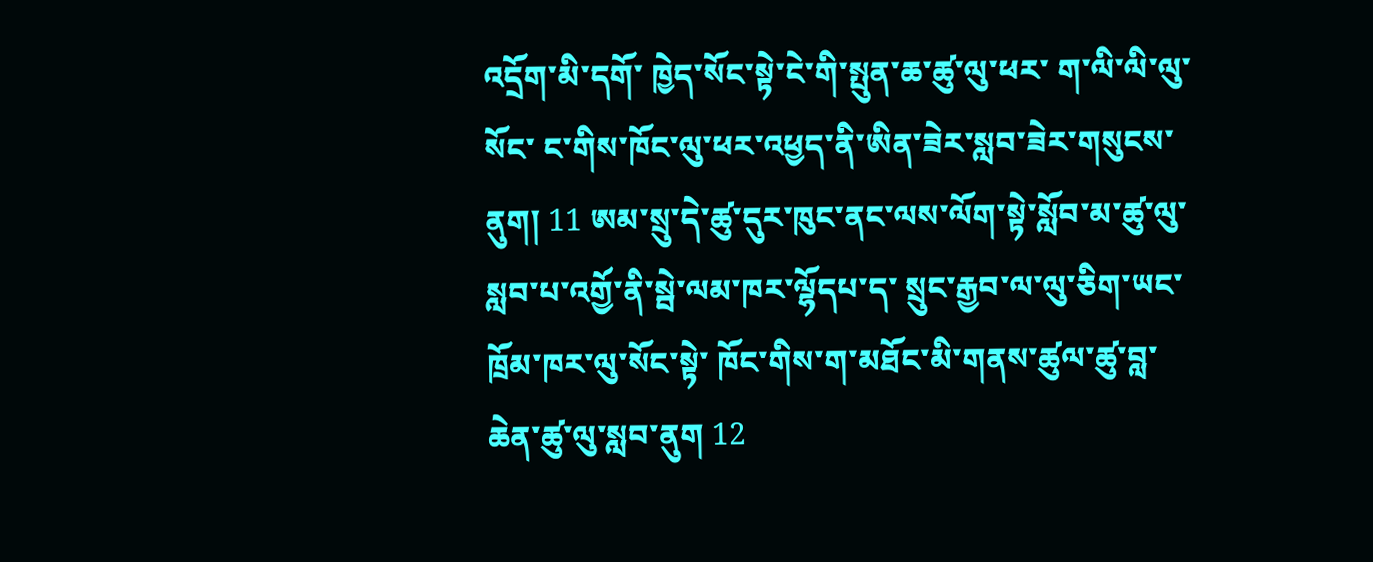འདྲོག་མི་དགོ་ ཁྱེད་སོང་སྟེ་ངེ་གི་སྤུན་ཆ་ཚུ་ལུ་ཕར་ ག་ལི་ལི་ལུ་སོང་ ང་གིས་ཁོང་ལུ་ཕར་འཕྱད་ནི་ཨིན་ཟེར་སླབ་ཟེར་གསུངས་ནུག། 11 ཨམ་སྲུ་དེ་ཚུ་དུར་ཁུང་ནང་ལས་ལོག་སྟེ་སློབ་མ་ཚུ་ལུ་སླབ་པ་འགྱོ་ནི་སྦེ་ལམ་ཁར་ལྷོདཔ་ད་ སྲུང་རྒྱབ་ལ་ལུ་ཅིག་ཡང་ཁྲོམ་ཁར་ལུ་སོང་སྟེ་ ཁོང་གིས་ག་མཐོང་མི་གནས་ཚུལ་ཚུ་བླ་ཆེན་ཚུ་ལུ་སླབ་ནུག 12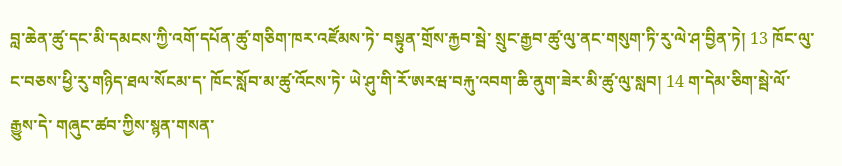བླ་ཆེན་ཚུ་དང་མི་དམངས་ཀྱི་འགོ་དཔོན་ཚུ་གཅིག་ཁར་འཛོམས་ཏེ་ བསྟུན་གྲོས་རྐྱབ་སྦེ་ སྲུང་རྒྱབ་ཚུ་ལུ་ནང་གསུག་ཏི་རུ་ལེ་ཤ་བྱིན་ཏེ། 13 ཁོང་ལུ་ ང་བཅས་ཕྱི་རུ་གཉིད་ཐལ་སོངམ་ད་ ཁོང་སློབ་མ་ཚུ་འོངས་ཏེ་ ཡེ་ཤུ་གི་རོ་ཨརཝ་བརྐུ་འབག་ཆི་ནུག་ཟེར་མི་ཚུ་ལུ་སླབ། 14 ག་དེམ་ཅིག་སྦེ་ལོ་རྒྱུས་དེ་ གཞུང་ཚབ་ཀྱིས་སྙན་གསན་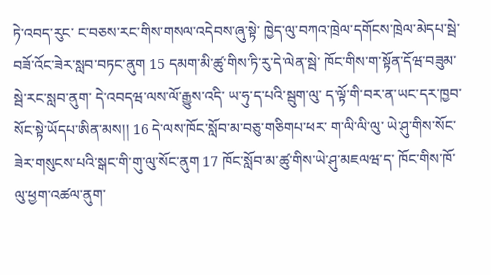ཏེ་འབད་རུང་ ང་བཅས་རང་གིས་གསལ་འདེབས་ཞུ་སྟེ་ ཁྱེད་ལུ་བཀའ་ཁྲེལ་དགོངས་ཁྲེལ་མེདཔ་སྦེ་བཟོ་འོང་ཟེར་སླབ་བཏང་ནུག 15 དམག་མི་ཚུ་གིས་ཏི་རུ་དེ་ལེན་སྦེ་ ཁོང་གིས་ག་སྟོན་དོཝ་བཟུམ་སྦེ་རང་སླབ་ནུག་ དེ་འབདཝ་ལས་ལོ་རྒྱུས་འདི་ ཡ་ཧུ་ད་པའི་སྦུག་ལུ་ ད་ལྟོ་གི་བར་ན་ཡང་དར་ཁྱབ་སོང་སྟེ་ཡོདཔ་ཨིན་མས།། 16 དེ་ལས་ཁོང་སློབ་མ་བཅུ་གཅིགཔ་ཕར་ ག་ལི་ལི་ལུ་ ཡེ་ཤུ་གིས་སོང་ཟེར་གསུངས་པའི་སྒང་གི་གུ་ལུ་སོང་ནུག 17 ཁོང་སློབ་མ་ཚུ་གིས་ཡེ་ཤུ་མཇལཝ་ད་ ཁོང་གིས་ཁོ་ལུ་ཕྱག་འཚལ་ནུག་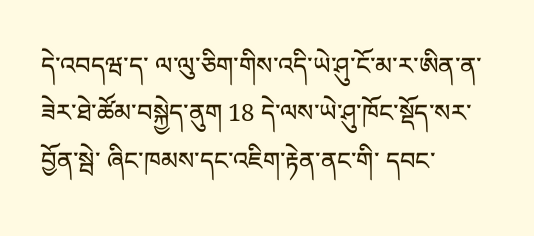དེ་འབདཝ་ད་ ལ་ལུ་ཅིག་གིས་འདི་ཡེ་ཤུ་ངོ་མ་ར་ཨིན་ན་ཟེར་ཐེ་ཚོམ་བསྐྱེད་ནུག 18 དེ་ལས་ཡེ་ཤུ་ཁོང་སྡོད་སར་བྱོན་སྦེ་ ཞིང་ཁམས་དང་འཇིག་རྟེན་ནང་གི་ དབང་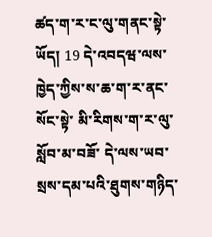ཚད་ག་ར་ང་ལུ་གནང་སྟེ་ཡོད། 19 དེ་འབདཝ་ལས་ ཁྱེད་ཀྱིས་ས་ཆ་ག་ར་ནང་སོང་སྟེ་ མི་རིགས་ག་ར་ལུ་སློབ་མ་བཟོ་ དེ་ལས་ཡབ་སྲས་དམ་པའི་ཐུགས་གཉིད་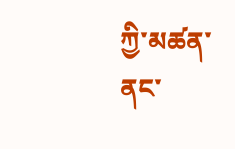ཀྱི་མཚན་ནང་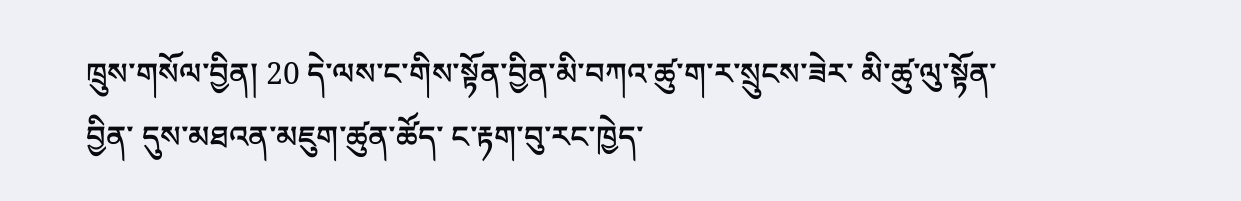ཁྲུས་གསོལ་བྱིན། 20 དེ་ལས་ང་གིས་སྟོན་བྱིན་མི་བཀའ་ཚུ་ག་ར་སྲུངས་ཟེར་ མི་ཚུ་ལུ་སྟོན་བྱིན་ དུས་མཐའན་མཇུག་ཚུན་ཚོད་ ང་རྟག་བུ་རང་ཁྱེད་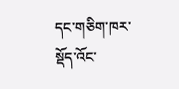དང་གཅིག་ཁར་སྡོད་འོང་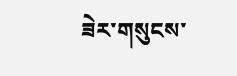ཟེར་གསུངས་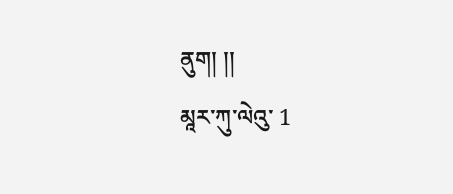ནུག། །།
མཱར་ཀུ་ལེའུ་ 1